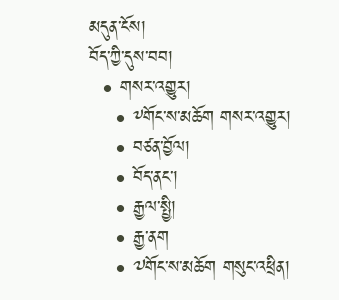མདུན་ངོས།
བོད་ཀྱི་དུས་བབ།
  • གསར་འགྱུར།
    • ༸གོང་ས་མཆོག གསར་འགྱུར།
    • བཙན་བྱོལ།
    • བོད་ནང་།
    • རྒྱལ་སྤྱི།
    • རྒྱ་ནག
    • ༧གོང་ས་མཆོག གསུང་འཕྲིན།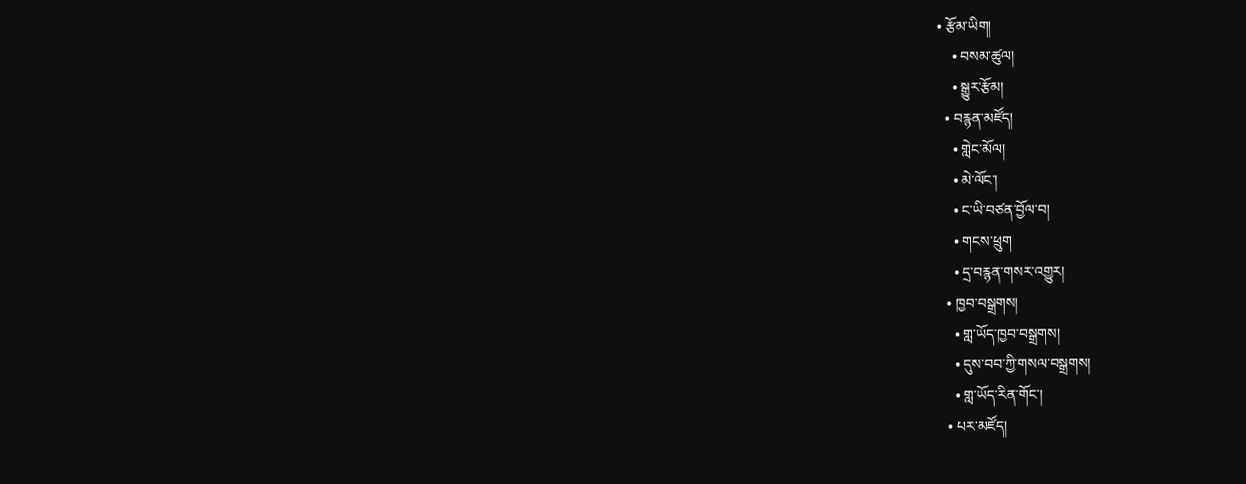• རྩོམ་ཡིག།
    • བསམ་ཚུལ།
    • སྒྱུར་རྩོམ།
  • བརྙན་མཛོད།
    • གླེང་མོལ།
    • མེ་ལོང་།
    • ང་ཡི་བཙན་བྱོལ་བ།
    • གངས་ཕྲུག
    • དྲ་བརྙན་གསར་འགྱུར།
  • ཁྱབ་བསྒྲགས།
    • གླ་ཡོད་ཁྱབ་བསྒྲགས།
    • དུས་བབ་ཀྱི་གསལ་བསྒྲགས།
    • གླ་ཡོད་རིན་གོང་།
  • པར་མཛོད།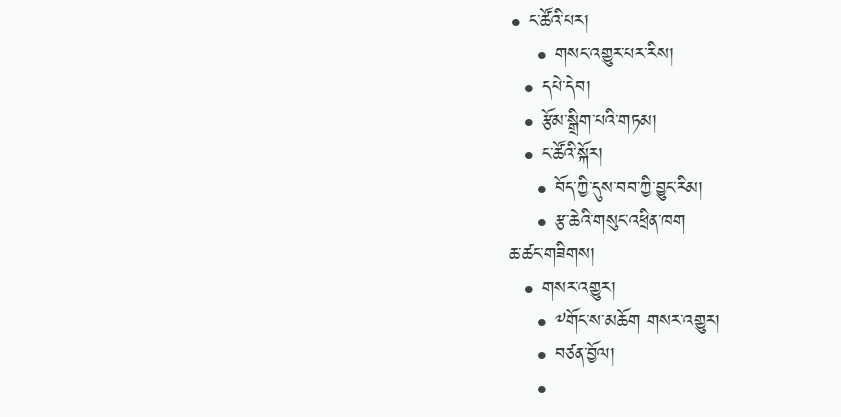• ང་ཚོའི་པར།
    • གསང་འགྱུར་པར་རིས།
  • དཔེ་དེབ།
  • རྩོམ་སྒྲིག་པའི་གཏམ།
  • ང་ཚོའི་སྐོར།
    • བོད་ཀྱི་དུས་བབ་ཀྱི་བྱུང་རིམ།
    • རྩ་ཆེའི་གསུང་འཕྲིན་ཁག
ཆ་ཚང་གཟིགས།
  • གསར་འགྱུར།
    • ༸གོང་ས་མཆོག གསར་འགྱུར།
    • བཙན་བྱོལ།
    •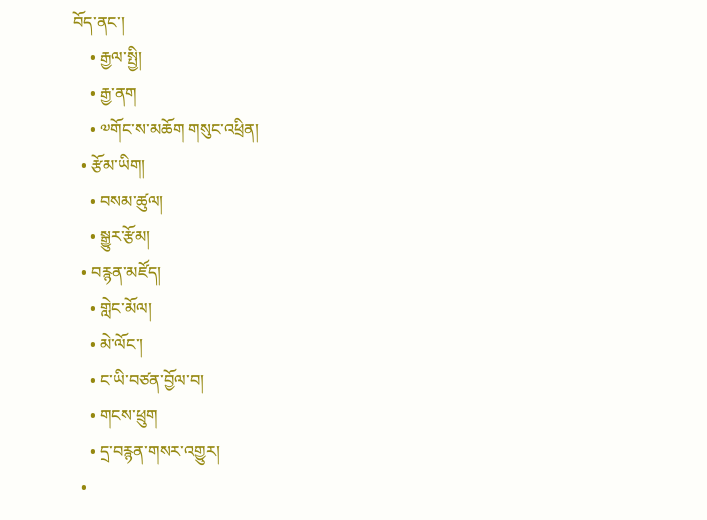བོད་ནང་།
    • རྒྱལ་སྤྱི།
    • རྒྱ་ནག
    • ༧གོང་ས་མཆོག གསུང་འཕྲིན།
  • རྩོམ་ཡིག།
    • བསམ་ཚུལ།
    • སྒྱུར་རྩོམ།
  • བརྙན་མཛོད།
    • གླེང་མོལ།
    • མེ་ལོང་།
    • ང་ཡི་བཙན་བྱོལ་བ།
    • གངས་ཕྲུག
    • དྲ་བརྙན་གསར་འགྱུར།
  •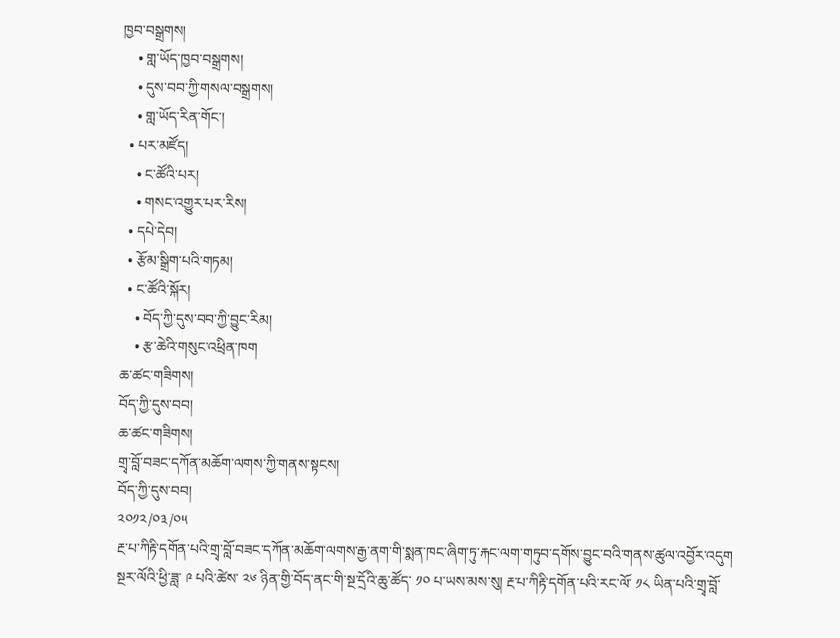ཁྱབ་བསྒྲགས།
    • གླ་ཡོད་ཁྱབ་བསྒྲགས།
    • དུས་བབ་ཀྱི་གསལ་བསྒྲགས།
    • གླ་ཡོད་རིན་གོང་།
  • པར་མཛོད།
    • ང་ཚོའི་པར།
    • གསང་འགྱུར་པར་རིས།
  • དཔེ་དེབ།
  • རྩོམ་སྒྲིག་པའི་གཏམ།
  • ང་ཚོའི་སྐོར།
    • བོད་ཀྱི་དུས་བབ་ཀྱི་བྱུང་རིམ།
    • རྩ་ཆེའི་གསུང་འཕྲིན་ཁག
ཆ་ཚང་གཟིགས།
བོད་ཀྱི་དུས་བབ།
ཆ་ཚང་གཟིགས།
གྲྭ་བློ་བཟང་དཀོན་མཆོག་ལགས་ཀྱི་གནས་སྟངས།
བོད་ཀྱི་དུས་བབ།
༢༠༡༢/༠༣/༠༥
རྔ་པ་ཀིརྟི་དགོན་པའི་གྲྭ་བློ་བཟང་དཀོན་མཆོག་ལགས་རྒྱ་ནག་གི་སྨན་ཁང་ཞིག་ཏུ་རྐང་ལག་གཏུབ་དགོས་བྱུང་བའི་གནས་ཚུལ་འབྱོར་འདུག
སྔར་ལོའི་ཕྱི་ཟླ་ ༩ པའི་ཚེས་ ༢༦ ཉིན་གྱི་བོད་ནང་གི་སྔ་དྲོའི་ཆུ་ཚོད་ ༡༠ པ་ཡས་མས་སུ། རྔ་པ་ཀིརྟི་དགོན་པའི་རང་ལོ་ ༡༨ ཡིན་པའི་གྲྭ་བློ་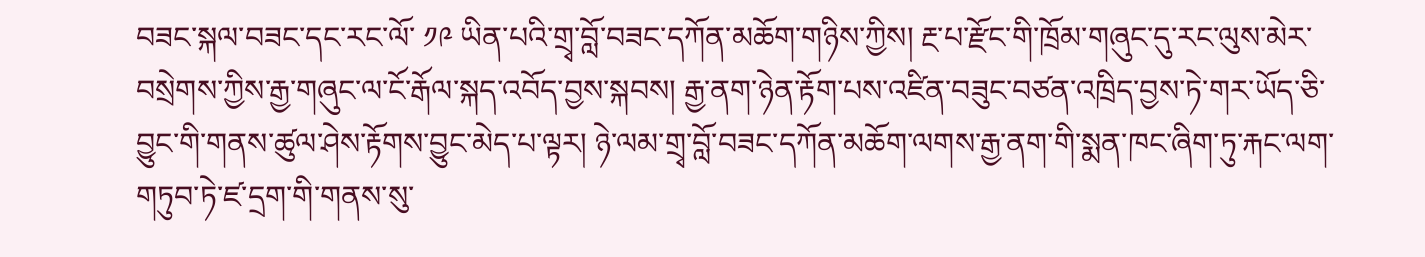བཟང་སྐལ་བཟང་དང་རང་ལོ་ ༡༩ ཡིན་པའི་གྲྭ་བློ་བཟང་དཀོན་མཆོག་གཉིས་ཀྱིས། རྔ་པ་རྫོང་གི་ཁྲོམ་གཞུང་དུ་རང་ལུས་མེར་བསྲེགས་ཀྱིས་རྒྱ་གཞུང་ལ་ངོ་རྒོལ་སྐད་འབོད་བྱས་སྐབས། རྒྱ་ནག་ཉེན་རྟོག་པས་འཛིན་བཟུང་བཙན་འཁྲིད་བྱས་ཏེ་གར་ཡོད་ཅི་བྱུང་གི་གནས་ཚུལ་ཤེས་རྟོགས་བྱུང་མེད་པ་ལྟར། ཉེ་ལམ་གྲྭ་བློ་བཟང་དཀོན་མཆོག་ལགས་རྒྱ་ནག་གི་སྨན་ཁང་ཞིག་ཏུ་རྐང་ལག་གཏུབ་ཏེ་ཛ་དྲག་གི་གནས་སུ་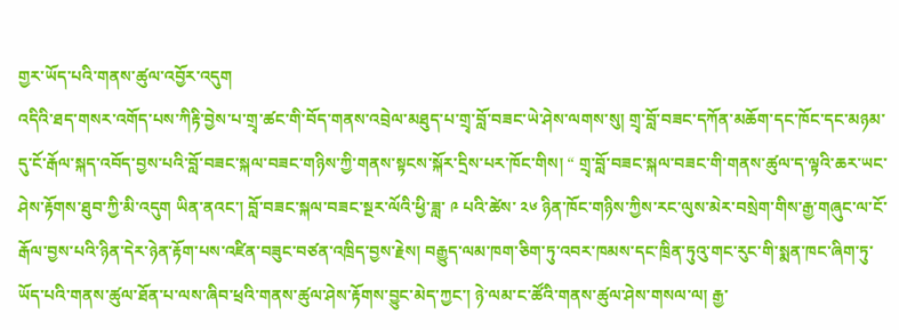གྱར་ཡོད་པའི་གནས་ཚུལ་འབྱོར་འདུག
འདིའི་ཐད་གསར་འགོད་པས་ཀིརྟི་བྱེས་པ་གྲྭ་ཚང་གི་བོད་གནས་འབྲེལ་མཐུད་པ་གྲྭ་བློ་བཟང་ཡེ་ཤེས་ལགས་སུ། གྲྭ་བློ་བཟང་དཀོན་མཆོག་དང་ཁོང་དང་མཉམ་དུ་ངོ་རྒོལ་སྐད་འབོད་བྱས་པའི་བློ་བཟང་སྐལ་བཟང་གཉིས་ཀྱི་གནས་སྟངས་སྐོར་དྲིས་པར་ཁོང་གིས། “ གྲྭ་བློ་བཟང་སྐལ་བཟང་གི་གནས་ཚུལ་ད་ལྟའི་ཆར་ཡང་ཤེས་རྟོགས་ཐུབ་ཀྱི་མི་འདུག ཡིན་ནའང་། བློ་བཟང་སྐལ་བཟང་སྔར་ལོའི་ཕྱི་ཟླ་ ༩ པའི་ཚེས་ ༢༦ ཉིན་ཁོང་གཉིས་ཀྱིས་རང་ལུས་མེར་བསྲེག་གིས་རྒྱ་གཞུང་ལ་ངོ་རྒོལ་བྱས་པའི་ཉིན་དེར་ཉེན་རྟོག་པས་འཛིན་བཟུང་བཙན་འཁྲིད་བྱས་རྗེས། བརྒྱུད་ལམ་ཁག་ཅིག་ཏུ་འབར་ཁམས་དང་ཁྲིན་ཏུའུ་གང་རུང་གི་སྨན་ཁང་ཞིག་ཏུ་ཡོད་པའི་གནས་ཚུལ་ཐོན་པ་ལས་ཞིབ་ཕྲའི་གནས་ཚུལ་ཤེས་རྟོགས་བྱུང་མེད་ཀྱང་། ཉེ་ལམ་ང་ཚོའི་གནས་ཚུལ་ཤེས་གསལ་ལ། རྒྱ་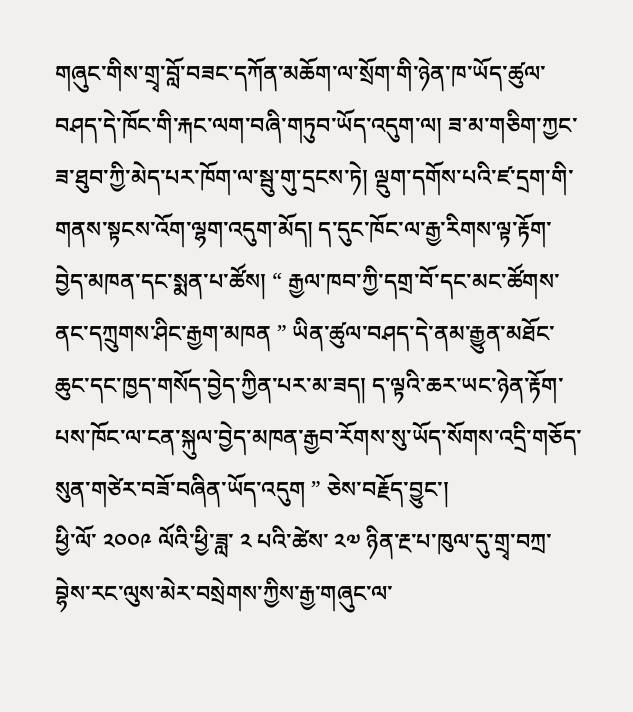གཞུང་གིས་གྲྭ་བློ་བཟང་དཀོན་མཆོག་ལ་སྲོག་གི་ཉེན་ཁ་ཡོད་ཚུལ་བཤད་དེ་ཁོང་གི་རྐང་ལག་བཞི་གཏུབ་ཡོད་འདུག་ལ། ཟ་མ་གཅིག་ཀྱང་ཟ་ཐུབ་ཀྱི་མེད་པར་ཁོག་ལ་སྦུ་གུ་དྲངས་ཏེ། ལྡུག་དགོས་པའི་ཛ་དྲག་གི་གནས་སྟངས་འོག་ལྷག་འདུག་མོད། ད་དུང་ཁོང་ལ་རྒྱ་རིགས་ལྟ་རྟོག་བྱེད་མཁན་དང་སྨན་པ་ཚོས། “ རྒྱལ་ཁབ་ཀྱི་དགྲ་བོ་དང་མང་ཚོགས་ནང་དཀྲུགས་ཤིང་རྒྱག་མཁན ” ཡིན་ཚུལ་བཤད་དེ་ནམ་རྒྱུན་མཐོང་ཆུང་དང་ཁྱད་གསོད་བྱེད་ཀྱིན་པར་མ་ཟད། ད་ལྟའི་ཆར་ཡང་ཉེན་རྟོག་པས་ཁོང་ལ་ངན་སྐུལ་བྱེད་མཁན་རྒྱབ་རོགས་སུ་ཡོད་སོགས་འདྲི་གཅོད་སུན་གཙེར་བཟོ་བཞིན་ཡོད་འདུག ” ཅེས་བརྗོད་བྱུང་།
ཕྱི་ལོ་ ༢༠༠༩ ལོའི་ཕྱི་ཟླ་ ༢ པའི་ཚེས་ ༢༧ ཉིན་རྔ་པ་ཁུལ་དུ་གྲྭ་བཀྲ་བྷེས་རང་ལུས་མེར་བསྲེགས་ཀྱིས་རྒྱ་གཞུང་ལ་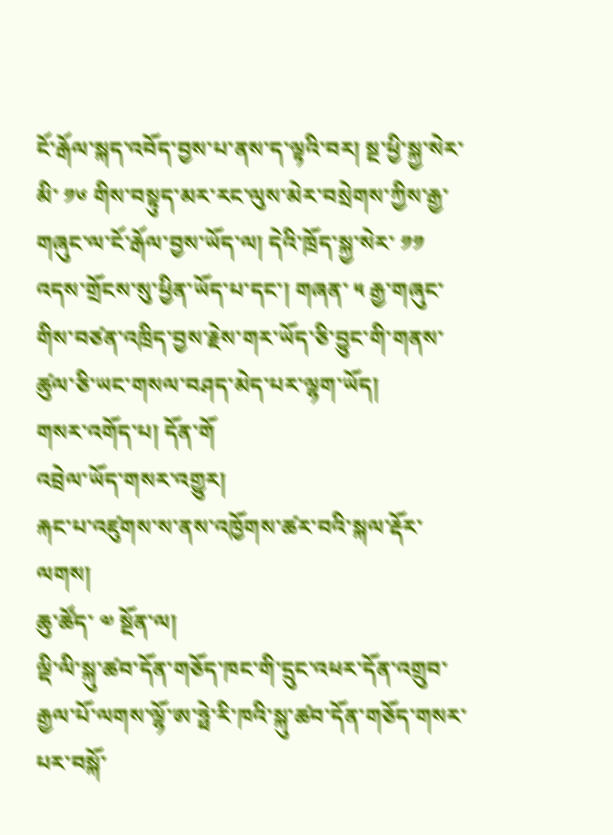ངོ་རྒོལ་སྐད་འབོད་བྱས་པ་ནས་ད་ལྟའི་བར། སྔ་ཕྱི་སྐྱ་སེར་མི་ ༡༦ གིས་བསྟུད་མར་རང་ལུས་མེར་བསྲེགས་ཀྱིས་རྒྱ་གཞུང་ལ་ངོ་རྒོལ་བྱས་ཡོད་ལ། དེའི་ཁྲོད་སྐྱ་སེར་ ༡༡ འདས་གྲོངས་སུ་ཕྱིན་ཡོད་པ་དང་། གཞན་ ༥ རྒྱ་གཞུང་གིས་བཙན་འཁྲིད་བྱས་རྗེས་གར་ཡོད་ཅི་བྱུང་གི་གནས་ཚུལ་ཅི་ཡང་གསལ་བཤད་མེད་པར་ལྷག་ཡོད།
གསར་འགོད་པ། དོན་གོ
འབྲེལ་ཡོད་གསར་འགྱུར།
རྐང་པ་འཛུགས་ས་ནས་འཁྱོགས་ཚར་བའི་སྐལ་རྡོར་ལགས།
ཆུ་ཚོད་ ༧ སྔོན་ལ།
ལྡི་ལི་སྐུ་ཚབ་དོན་གཅོད་ཁང་གི་དྲུང་འཕར་དོན་འགྲུབ་རྒྱལ་པོ་ལགས་ལྷོ་ཨ་ཧྥེ་རི་ཁའི་སྐུ་ཚབ་དོན་གཅོད་གསར་པར་བསྐོ་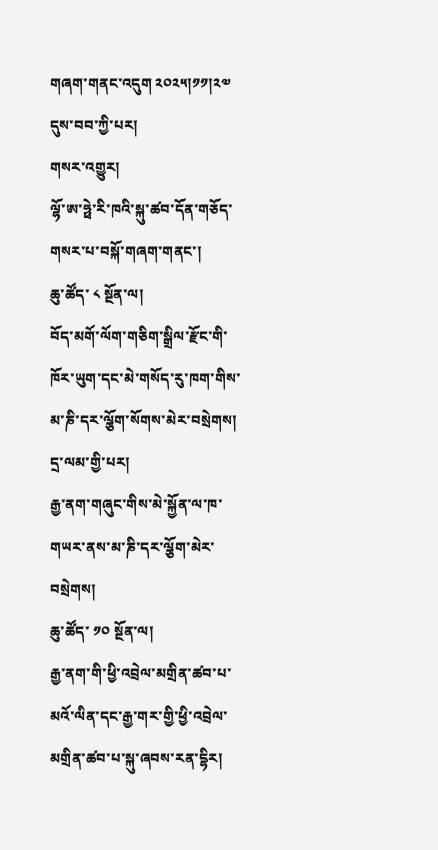གཞག་གནང་འདུག ༢༠༢༥།༡༡།༢༧ དུས་བབ་ཀྱི་པར།
གསར་འགྱུར།
ལྷོ་ཨ་ཧྥེ་རི་ཁའི་སྐུ་ཚབ་དོན་གཅོད་གསར་པ་བསྐོ་གཞག་གནང་།
ཆུ་ཚོད་ ༨ སྔོན་ལ།
བོད་མགོ་ལོག་གཅིག་སྒྲིལ་རྫོང་གི་ཁོར་ཡུག་དང་མེ་གསོད་རུ་ཁག་གིས་མ་ཎི་དར་ལྕོག་སོགས་མེར་བསྲེགས། དྲ་ལམ་གྱི་པར།
རྒྱ་ནག་གཞུང་གིས་མེ་སྐྱོན་ལ་ཁ་གཡར་ནས་མ་ཎི་དར་ལྕོག་མེར་བསྲེགས།
ཆུ་ཚོད་ ༡༠ སྔོན་ལ།
རྒྱ་ནག་གི་ཕྱི་འབྲེལ་མགྲིན་ཚབ་པ་མའོ་ལིན་དང་རྒྱ་གར་གྱི་ཕྱི་འབྲེལ་མགྲིན་ཚབ་པ་སྐུ་ཞབས་རན་དྷིར།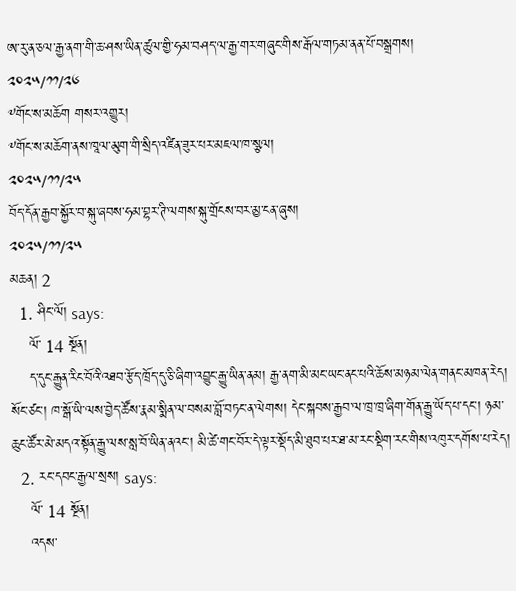ཨ་རུ་ན་ཅལ་རྒྱ་ནག་གི་ཆ་ཤས་ཡིན་ཚུལ་གྱི་ཧམ་བཤད་ལ་རྒྱ་གར་གཞུང་གིས་རྒོལ་གཏམ་ནན་པོ་བསྒྲགས།
༢༠༢༥/༡༡/༢༦
༸གོང་ས་མཆོག གསར་འགྱུར།
༸གོང་ས་མཆོག་ནས་ཁཱལ་མུག་གི་སྲིད་འཛིན་ཟུར་པར་མཇལ་ཁ་སྩལ།
༢༠༢༥/༡༡/༢༥
བོད་དོན་རྒྱབ་སྐྱོར་བ་སྐུ་ཞབས་ཧམ་བྷར་ཊི་ལགས་སྐུ་གྲོངས་བར་མྱ་ངན་ཞུས།
༢༠༢༥/༡༡/༢༥
མཆན། 2
  1. ཤིང་ལོ། says:
    ལོ་ 14 སྔོན།
    ད་དུང་རྒྱུན་རིང་བོའི་འཐབ་རྩོད་ཁྲོད་དུ་ཅི་ཞིག་འབྱུང་རྒྱུ་ཡིན་ནམ། རྒྱ་ནག་མི་མང་ཡང་ནང་པའི་ཆོས་མཉམ་ལེན་གནང་མཁན་རེད། སོང་ཙང་། ཁ་སྒོ་ཡི་ལས་བྱེད་ཚོས་རྣམ་སྨིན་ལ་བསམ་བློ་བཏང་ན་ལེགས། དེང་སྐབས་རྒྱབ་ལ་ཁྲ་ཁྲ་ཞིག་གོན་རྒྱུ་ཡོད་པ་དང་། ཉམ་ཆུང་ཚོར་མེ་མདའ་སྟོན་རྒྱུ་ལས་སླ་བོ་ཡིན་ནའང་། མི་ཚེ་གང་བོར་དེ་ལྟར་སྡོད་མི་ཐུབ་པར་ཐ་མ་རང་སྡིག་རང་གིས་འཁུར་དགོས་པ་རེད།
  2. རང་དབང་རྒྱལ་སྲས། says:
    ལོ་ 14 སྔོན།
    འདས་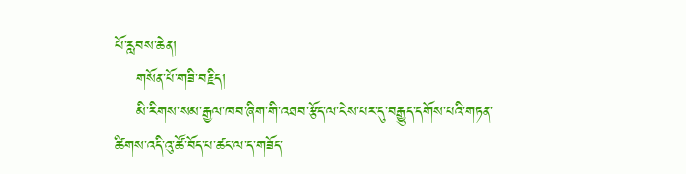པོ་རླབས་ཆེན།
    གསོན་པོ་གཟི་བརྗིད།
    མི་རིགས་སམ་རྒྱལ་ཁབ་ཞིག་གི་འཐབ་རྩོད་ལ་ངེས་པར་དུ་བརྒྱུད་དགོས་པའི་གཏན་ཚིགས་འདི་འུ་ཚོ་བོད་པ་ཚང་ལ་ད་གཟོད་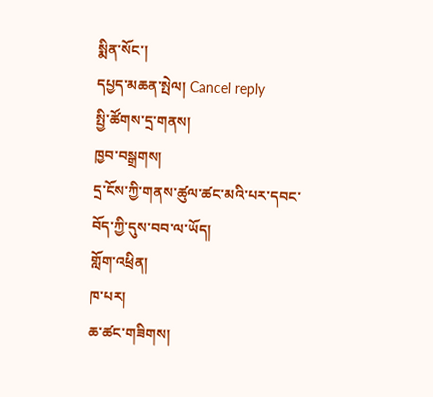སྨིན་སོང་།
དཔྱད་མཆན་སྤེལ། Cancel reply
སྤྱི་ཚོགས་དྲ་གནས།
ཁྱབ་བསྒྲགས།
དྲ་ངོས་ཀྱི་གནས་ཚུལ་ཚང་མའི་པར་དབང་བོད་ཀྱི་དུས་བབ་ལ་ཡོད།
གློག་འཕྲིན།
ཁ་པར།
ཆ་ཚང་གཟིགས།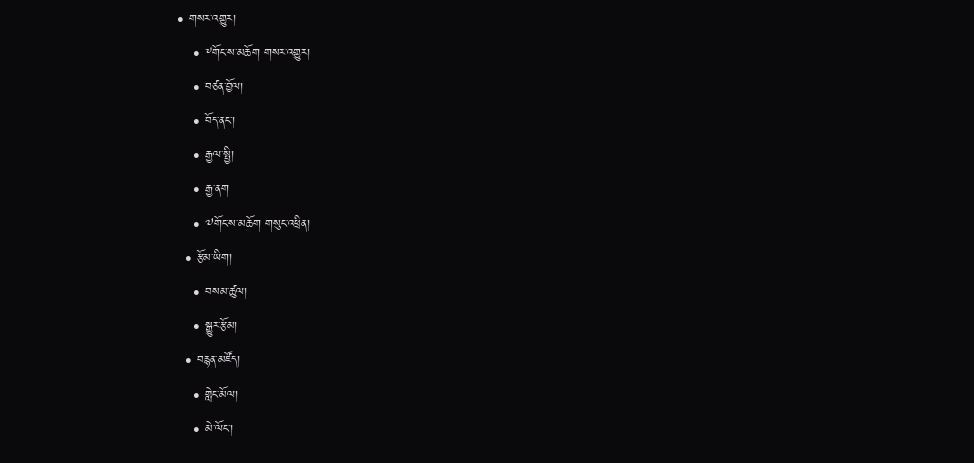• གསར་འགྱུར།
    • ༸གོང་ས་མཆོག གསར་འགྱུར།
    • བཙན་བྱོལ།
    • བོད་ནང་།
    • རྒྱལ་སྤྱི།
    • རྒྱ་ནག
    • ༧གོང་ས་མཆོག གསུང་འཕྲིན།
  • རྩོམ་ཡིག།
    • བསམ་ཚུལ།
    • སྒྱུར་རྩོམ།
  • བརྙན་མཛོད།
    • གླེང་མོལ།
    • མེ་ལོང་།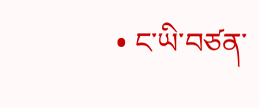• ང་ཡི་བཙན་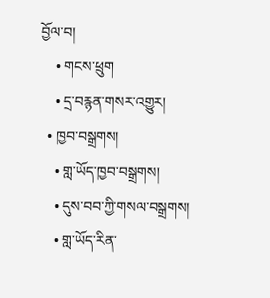བྱོལ་བ།
    • གངས་ཕྲུག
    • དྲ་བརྙན་གསར་འགྱུར།
  • ཁྱབ་བསྒྲགས།
    • གླ་ཡོད་ཁྱབ་བསྒྲགས།
    • དུས་བབ་ཀྱི་གསལ་བསྒྲགས།
    • གླ་ཡོད་རིན་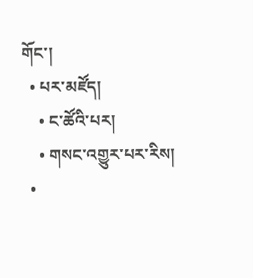གོང་།
  • པར་མཛོད།
    • ང་ཚོའི་པར།
    • གསང་འགྱུར་པར་རིས།
  •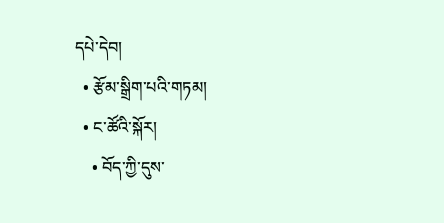དཔེ་དེབ།
  • རྩོམ་སྒྲིག་པའི་གཏམ།
  • ང་ཚོའི་སྐོར།
    • བོད་ཀྱི་དུས་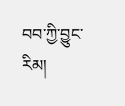བབ་ཀྱི་བྱུང་རིམ།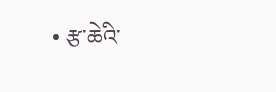• རྩ་ཆེའི་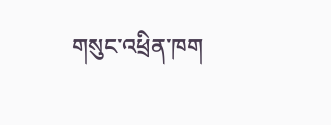གསུང་འཕྲིན་ཁག